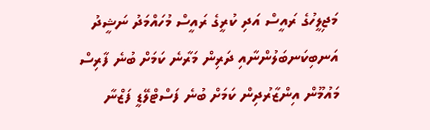މަޖިލީހުގެ ރައީސް އަދި ކުރީގެ ރައީސް މުހައްމަދު ނަޝީދު އަނބިކަނބަލުންނާއި ދަރިން މަރާނެ ކަމަށް ބުނެ ފާރިސް މައުމޫން އިންޒާރުދިން ކަމަށް ބުނެ ފަސްޓްލޭޑީ ފަޒްނާ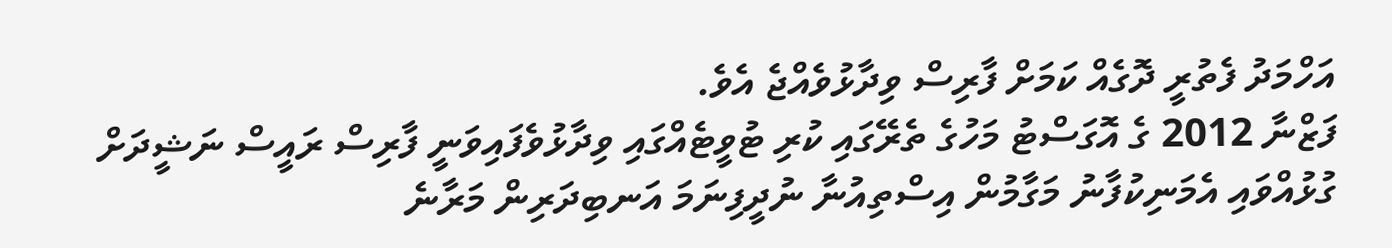އަހްމަދު ފެތުރީ ދޮގެއް ކަމަށް ފާރިސް ވިދާޅުވެއްޖެ އެވެ.
ފަޒްނާ 2012 ގެ އޮގަސްޓު މަހުގެ ތެރޭގައި ކުރި ޓުވީޓެއްގައި ވިދާޅުވެފައިވަނީ ފާރިސް ރައީސް ނަޝީދަށް ގުޅުއްވައި އެމަނިކުފާނު މަގާމުން އިސްތިއުނާ ނުދީފިނަމަ އަނބިދަރިން މަރާނެ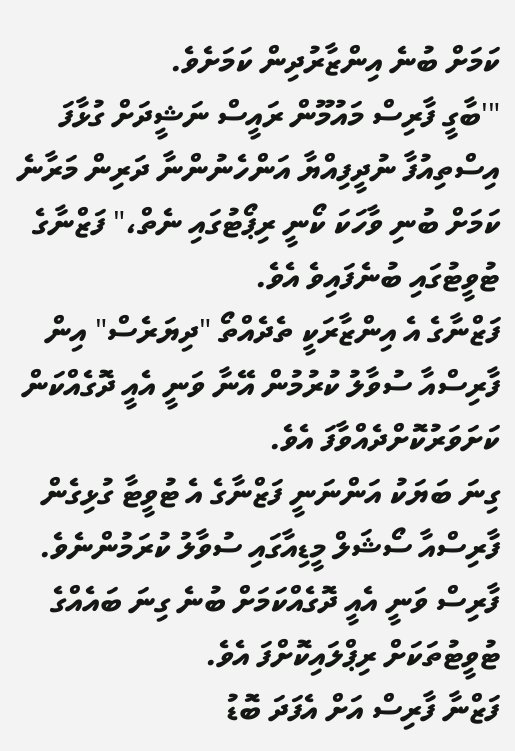ކަމަށް ބުނެ އިންޒާރުދިން ކަމަށެވެ.
"'ބާގީ ފާރިސް މައުމޫން ރައީސް ނަޝީދަށް ގުޅާފަ އިސްތިއުފާ ނުދީފިއްޔާ އަންހެނުންނާ ދަރިން މަރާނެ ކަމަށް ބުނި ވާހަކަ ކޯނީ ރިޕޯޓުގައި ނެތް،" ފަޒްނާގެ ޓުވީޓުގައި ބުނެފައިވެ އެވެ.
ފަޒްނާގެ އެ އިންޒާރަކީ ތެދެއްތޯ "ދިޔަރެސް" އިން ފާރިސްއާ ސުވާލު ކުރުމުން އޭނާ ވަނީ އެއީ ދޮގެއްކަން ކަށަވަރުކޮށްދެއްވާފަ އެވެ.
ގިނަ ބަޔަކު އަންނަނީ ފަޒްނާގެ އެ ޓުވީޓާ ގުޅިގެން ފާރިސްއާ ސޯޝަލް މީޑިއާގައި ސުވާލު ކުރަމުންނެވެ. ފާރިސް ވަނީ އެއީ ދޮގެއްކަމަށް ބުނެ ގިނަ ބައެއްގެ ޓުވީޓުތަކަށް ރިޕްލައިކޮށްފަ އެވެ.
ފަޒްނާ ފާރިސް އަށް އެފަދަ ބޮޑު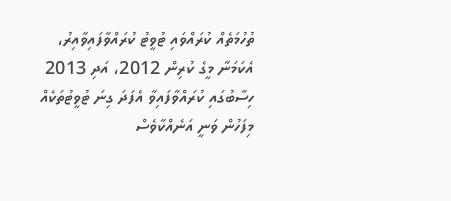ތުހުމަތެއް ކުރައްވައި ޓުވީޓު ކުރައްވާފައިވާއިރު، އެކަމަނާ މީގެ ކުރިން 2012، އަދި 2013 ހިސާބުގައި ކުރައްވާފައިވާ އެފަދަ ގިނަ ޓުވީޓުތަކެއް މިފަހުން ވަނީ އަނެއްކާވެސް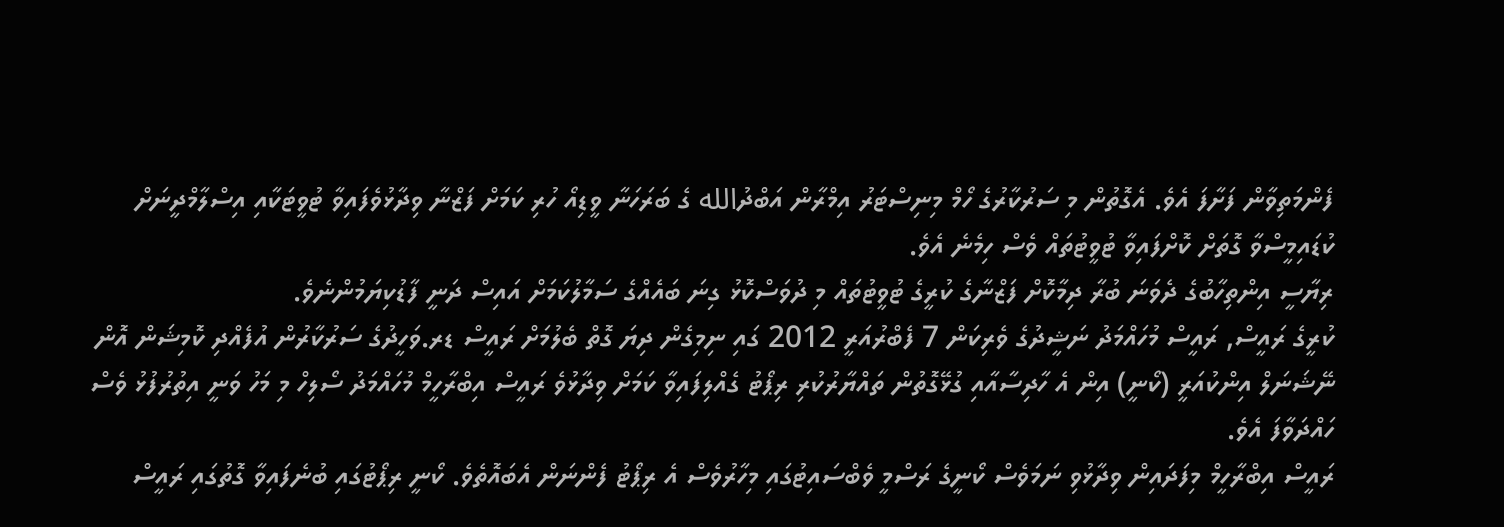ފެންމަތިވާން ފަށާފަ އެވެ. އެގޮތުން މި ސަރުކާރުގެ ހޯމް މިނިސްޓަރު އިމްރާން އަބްދުالله ގެ ބަރަހަނާ ވީޑިއޯ ހުރި ކަމަށް ފަޒްނާ ވިދާޅުވެފައިވާ ޓުވީޓަކާއި އިސްލާމްދީނަށް ކުޑައިމީސްވާ ގޮތަށް ކޮށްފައިވާ ޓުވީޓުތައް ވެސް ހިމެނެ އެވެ.
ރިޔާސީ އިންތިހާބުގެ ދެވަނަ ބުރާ ދިމާކޮށް ފަޒްނާގެ ކުރީގެ ޓުވީޓުތައް މި ދުވަސްކޮޅު ގިނަ ބައެއްގެ ސަމާލުކަމަށް އައިސް ދަނީ ފާޑުކިޔަމުންނެވެ.
ކުރީގެ ރައީސް, ރައީސް މުހައްމަދު ނަޝީދުގެ ވެރިކަން 7 ފެބްރުއަރީ 2012 ގައި ނިމިގެން ދިޔަ ގޮތް ބެލުމަށް ރައީސް ޑރ.ވަހީދުގެ ސަރުކާރުން އުފެއްދި ކޮމިޝަން އޮން ނޭޝަނަލް އިންކުއަރީ (ކޯނީ) އިން އެ ހާދިސާއާއި ގުޅޭގޮތުން ތައްޔާރުކުރި ރިޕޯޓު ގެއްލިފައިވާ ކަމަށް ވިދާޅުވެ ރައީސް އިބްރާހީމް މުހައްމަދު ސޯލިހް މި މަހު ވަނީ އިތުރުފުޅު ވެސް ހައްދަވާފަ އެވެ.
ރައީސް އިބްރާހީމް މިފަދައިން ވިދާޅުވި ނަމަވެސް ކޯނީގެ ރަސްމީ ވެބްސައިޓުގައި މިހާރުވެސް އެ ރިޕޯޓު ފެންނަން އެބައޮތެވެ. ކޯނީ ރިޕޯޓުގައި ބުނެފައިވާ ގޮތުގައި ރައީސް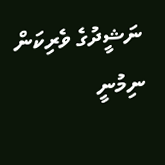ނަޝީދުގެ ވެރިކަން ނިމުނީ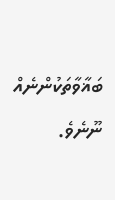ބަޣާވާތަކުންނެއް ނޫނެވެ.